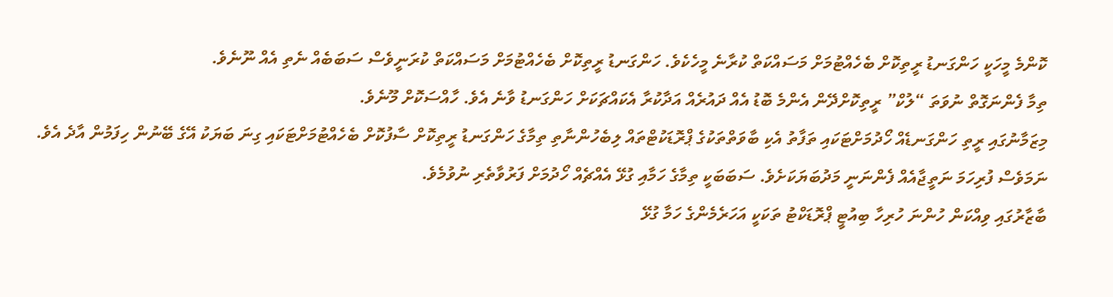ކޮންމެ މީހަކީ ހަންގަނޑު ރީތިކޮށް ބެހެއްޓުމަށް މަސައްކަތް ކުރާނެ މީހެކެވެ. ހަންގަނޑު ރީތިކޮށް ބެހެއްޓުމަށް މަސައްކަތް ކުރަނީވެސް ސަބަބެއް ނެތި އެއް ނޫނެވެ.
ތިމާ ފެންނަގޮތް ނުވަތަ “ލުކް” ރީތިކޮށްދޭން އެންމެ ބޮޑު އެއް ދައުރެއް އަދާކުރާ އެކައްޗަކަށް ހަންގަނޑު ވާނެ އެވެ. ހާއްސަކޮށް މޫނެވެ.
މިޒަމާނުގައި ރީތި ހަންގަނޑެއް ހޯދުމަށްޓަކައި ތަފާތު އެކި ބާވަތްތަކުގެ ޕްރޮޑަކުޓްތައް ލިބެހުންނާތި ތިމާގެ ހަންގަނޑު ރީތިކޮށް ސާފުކޮށް ބެހެއްޓުމަށްޓަކައި ގިނަ ބަޔަކު އޭގެ ބޭނުން ހިފަމުން އާދެ އެވެ. ނަމަވެސް ފުރިހަމަ ނަތީޖާއެއް ފެންނަނީ މަދުބަޔަކަށެވެ. ސަބަބަކީ ތިމާގެ ހަމާއި ގުޅޭ އެއްޗެއް ހޯދުމަށް ފަރުވާތެރި ނުވުމެވެ.
ބާޒާރުގައި ވިއްކަން ހުންނަ ހުރިހާ ބިއުޓީ ޕްރޮޑަކްޓު ތަކަކީ އަހަރެމެންގެ ހަމާ ގުޅޭ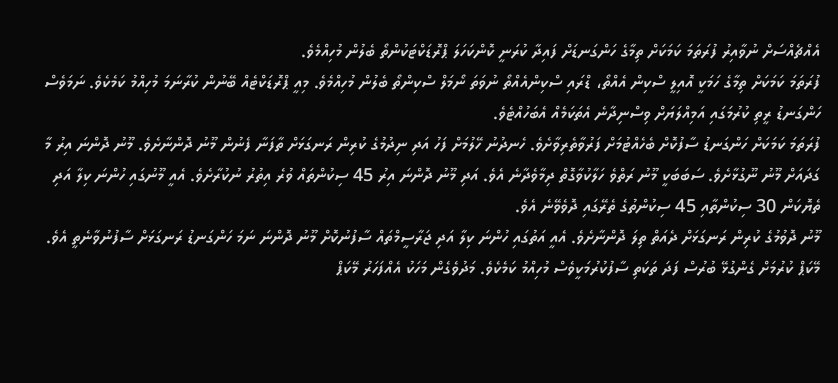އެއްޗެއްސަށް ނުވާއިރު ފުރަތަމަ ކަމަކަށް ތިމާގެ ހަންގަނޑަށް ފައިދާ ކުރަނީ ކޮންކަހަލަ ޕްރޮޑަކްޓަކުންތޯ ބެލުން މުހިއްމެވެ.
ފުރަތަމަ ކަމަކަށް ތިމާގެ ހަމަކީ އޮއިލީ ސްކިން އެއްތޯ، ޑްރައި ސްކިންއެއްތޯ ނުވަތަ ނޯމަލް ސްކިންތޯ ބެލުން މުހިއްމެވެ. މިއީ ޕްރޮޑަކްޓެއް ބޭނުން ކުރާނަމަ މުހިއްމު ކަމެކެވެ. ނަމަވެސް ހަންގަނޑު ރީތި ކުރުމަގައި އަމިއްލަޔަށް ވިސްނިދާނެ އެތަކަމެއް އެބަހުއްޓެވެ.
ފުރަތަމަ ކަމަކަށް ހަންގަނޑު ސާފުކޮށް ބެހެއްޓުމަށް ފަރުވާތެރިވާށެވެ. ހެނދުނު ހޭލުމަށް ފަހު އަދި ނިދުމުގެ ކުރިން ރަނގަޅަށް ތާފަނާ ފެނުން މޫނު ދޮންނާށެވެ. މޫނު ދޮންނަ އިރު މާ ގަދައަށް މޫނު ނޫގުޅާށެވެ. ސަބަބަކީ މޫނު ރަތްވެ ހަލާކުވާގޮތް ދިމާވެދާނެ އެވެ. އަދި މޫނު ދޮންނަ އިރު 45 ސިކުންތައް ވުރެ އިތުރު ނުކުރާށެވެ. އެއީ މޫނުގައި ހުންނަ ކިލާ އަދި ތެޔޮކަން 30 ސިކުންތާއި 45 ސިކުންތުގެ ތެރޭގައި ދޮވެވޭނެ އެވެ.
މޫނު ދޮވުމުގެ ކުރިން ރަނގަޅަށް ދެއަތް ތިލަ ދޮންނާށެވެ. އެއީ އަތުގައި ހުންނަ ކިލާ އަދި ޖަރާސީމްތައް ސާފުނުކޮށް މޫނު ދޮންނަ ނަމަ ހަންގަނޑު ރަނގަޅަށް ސާފުނުވާނެތީ އެވެ.
މޭކަޕް ކުރުމަށް ގެންގުޅޭ ބުރުސް ފަދަ ތަކަތި ސާފުކުރުމަކީވެސް މުހިއްމު ކަމެކެވެ. މަދުވެގެން މަހަކު އެއްފަހަރު މޭކަޕް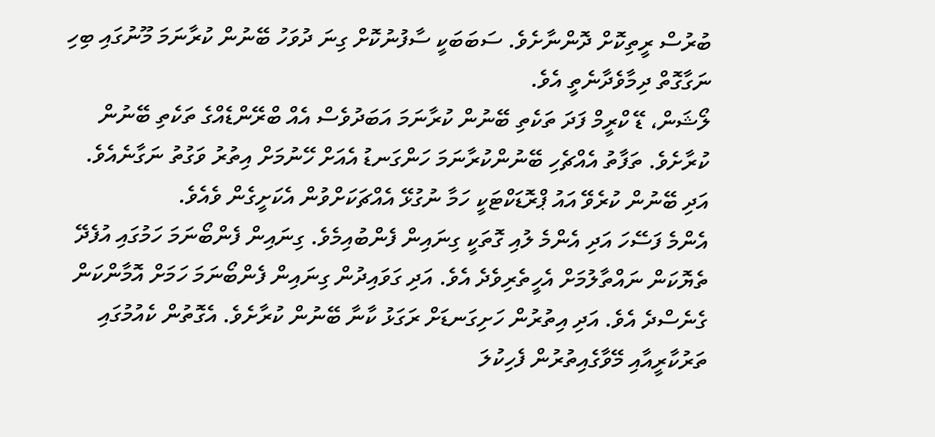ބުރުސް ރީތިކޮށް ދޮންނާށެވެ. ސަބަބަކީ ސާފުނުކޮށް ގިނަ ދުވަހު ބޭނުން ކުރާނަމަ މޫނުގައި ބިހި ނަގާގޮތް ދިމާވެދާނެތީ އެވެ.
ލޯޝަން، ޑޭ ކްރީމް ފަދަ ތަކެތި ބޭނުން ކުރާނަމަ އަބަދުވެސް އެއް ބްރޭންޑެއްގެ ތަކެތި ބޭނުން ކުރާށެވެ. ތަފާތު އެއްޗެހި ބޭނުންކުރާނަމަ ހަންގަނޑު އެއަށް ހޭނުމަށް އިތުރު ވަގުތު ނަގާނެއެވެ. އަދި ބޭނުން ކުރެވޭ އައު ޕްރޮޑަކްޓަކީ ހަމާ ނުގުޅޭ އެއްޗަކަށްވުން އެކަށީގެން ވެއެވެ.
އެންމެ ފަސޭހަ އަދި އެންމެ ލުއި ގޮތަކީ ގިނައިން ފެންބުއިމެވެ. ގިނައިން ފެންބޯނަމަ ހަމުގައި އުފެދޭ ތެޔޮކަން ނައްތާލުމަށް އެހީތެރިވެދެ އެވެ. އަދި ގަވައިދުން ގިނައިން ފެންބޯނަމަ ހަމަށް އޮމާންކަން ގެނެސްދެ އެވެ. އަދި އިތުރުން ހަށިގަނޑަށް ރަގަޅު ކާނާ ބޭނުން ކުރާށެވެ. އެގޮތުން ކެއުމުގައި ތަރުކާރީއާއި މޭވާގެއިތުރުން ފެހިކުލަ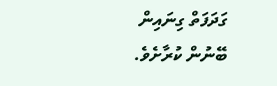ގަދަފަތް ގިނައިން ބޭނުން ކުރާށެވެ.